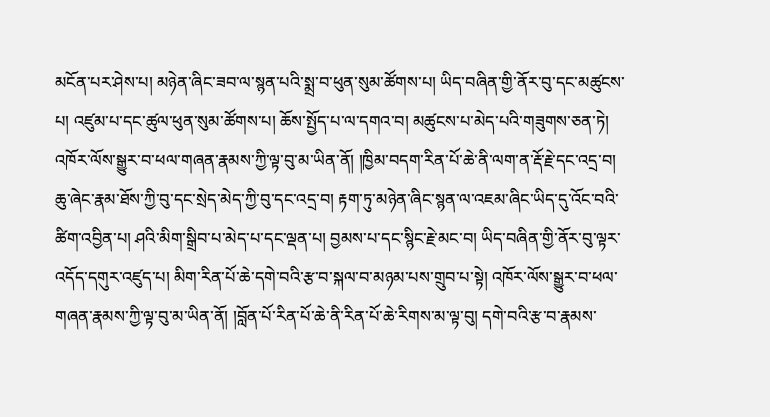མངོན་པར་ཤེས་པ། མཉེན་ཞིང་ཟབ་ལ་སྙན་པའི་སྨྲ་བ་ཕུན་སུམ་ཚོགས་པ། ཡིད་བཞིན་གྱི་ནོར་བུ་དང་མཚུངས་པ། འཛུམ་པ་དང་ཚུལ་ཕུན་སུམ་ཚོགས་པ། ཆོས་སྤྱོད་པ་ལ་དགའ་བ། མཚུངས་པ་མེད་པའི་གཟུགས་ཅན་ཏེ། འཁོར་ལོས་སྒྱུར་བ་ཕལ་གཞན་རྣམས་ཀྱི་ལྟ་བུ་མ་ཡིན་ནོ། །ཁྱིམ་བདག་རིན་པོ་ཆེ་ནི་ལག་ན་རྡོ་རྗེ་དང་འདྲ་བ། ཆུ་ཞེང་རྣམ་ཐོས་ཀྱི་བུ་དང་སྲེད་མེད་ཀྱི་བུ་དང་འདྲ་བ། རྟག་ཏུ་མཉེན་ཞིང་སྙན་ལ་འཇམ་ཞིང་ཡིད་དུ་འོང་བའི་ཚིག་འབྱིན་པ། ཤའི་མིག་སྒྲིབ་པ་མེད་པ་དང་ལྡན་པ། བྱམས་པ་དང་སྙིང་རྗེ་མང་བ། ཡིད་བཞིན་གྱི་ནོར་བུ་ལྟར་འདོད་དགུར་འཛུད་པ། མིག་རིན་པོ་ཆེ་དགེ་བའི་རྩ་བ་སྐལ་བ་མཉམ་པས་གྲུབ་པ་སྟེ། འཁོར་ལོས་སྒྱུར་བ་ཕལ་གཞན་རྣམས་ཀྱི་ལྟ་བུ་མ་ཡིན་ནོ། །བློན་པོ་རིན་པོ་ཆེ་ནི་རིན་པོ་ཆེ་རིགས་མ་ལྟ་བུ། དགེ་བའི་རྩ་བ་རྣམས་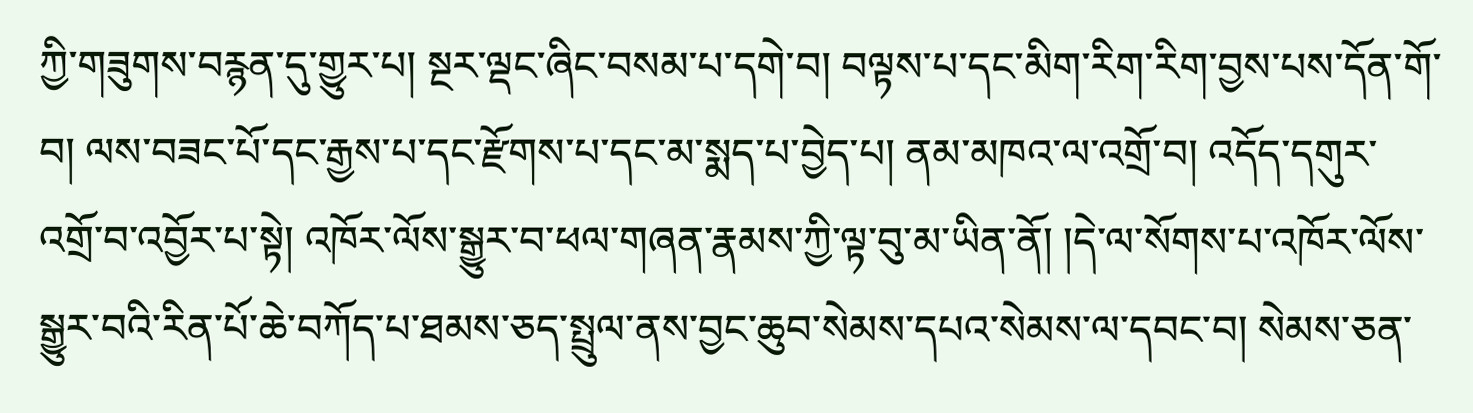ཀྱི་གཟུགས་བརྙན་དུ་གྱུར་པ། སྔར་ལྡང་ཞིང་བསམ་པ་དགེ་བ། བལྟས་པ་དང་མིག་རིག་རིག་བྱས་པས་དོན་གོ་བ། ལས་བཟང་པོ་དང་རྒྱས་པ་དང་རྫོགས་པ་དང་མ་སྨད་པ་བྱེད་པ། ནམ་མཁའ་ལ་འགྲོ་བ། འདོད་དགུར་འགྲོ་བ་འབྱོར་པ་སྟེ། འཁོར་ལོས་སྒྱུར་བ་ཕལ་གཞན་རྣམས་ཀྱི་ལྟ་བུ་མ་ཡིན་ནོ། །དེ་ལ་སོགས་པ་འཁོར་ལོས་སྒྱུར་བའི་རིན་པོ་ཆེ་བཀོད་པ་ཐམས་ཅད་སྤྲུལ་ནས་བྱང་ཆུབ་སེམས་དཔའ་སེམས་ལ་དབང་བ། སེམས་ཅན་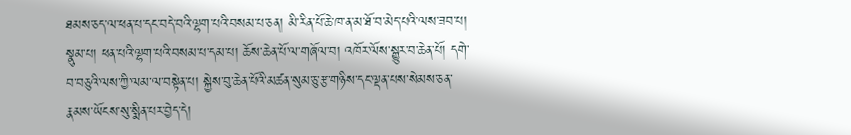ཐམས་ཅད་ལ་ཕན་པ་དང་བདེ་བའི་ལྷག་པའི་བསམ་པ་ཅན། མི་རིན་པོ་ཆེ་ཁ་ན་མ་ཐོ་བ་མེད་པའི་ལས་ཟབ་པ། སྣུམ་པ། ཕན་པའི་ལྷག་པའི་བསམ་པ་དམ་པ། ཆོས་ཆེན་པོ་ལ་གཞོལ་བ། འཁོར་ལོས་སྒྱུར་བ་ཆེན་པོ། དགེ་བ་བཅུའི་ལས་ཀྱི་ལམ་ལ་བསྟེན་པ། སྐྱེས་བུ་ཆེན་པོའི་མཚན་སུམ་ཅུ་རྩ་གཉིས་དང་ལྡན་པས་སེམས་ཅན་རྣམས་ཡོངས་སུ་སྨིན་པར་བྱེད་དེ།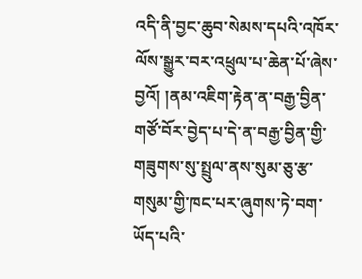འདི་ནི་བྱང་ཆུབ་སེམས་དཔའི་འཁོར་ལོས་སྒྱུར་བར་འཕྲུལ་པ་ཆེན་པོ་ཞེས་བྱའོ། །ནམ་འཇིག་རྟེན་ན་བརྒྱ་བྱིན་གཙོ་བོར་བྱེད་པ་དེ་ན་བརྒྱ་བྱིན་གྱི་གཟུགས་སུ་སྤྲུལ་ནས་སུམ་ཅུ་རྩ་གསུམ་གྱི་ཁང་པར་ཞུགས་ཏེ་བག་ཡོད་པའི་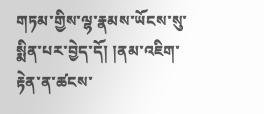གཏམ་གྱིས་ལྷ་རྣམས་ཡོངས་སུ་སྨིན་པར་བྱེད་དོ། །ནམ་འཇིག་རྟེན་ན་ཚངས་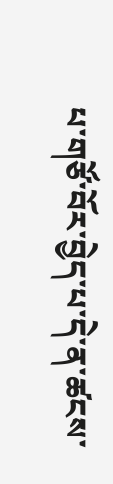པ་གཙོ་བོར་བྱེད་པ་དེ་ན་ཚངས་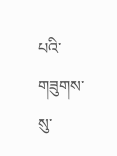པའི་གཟུགས་སུ་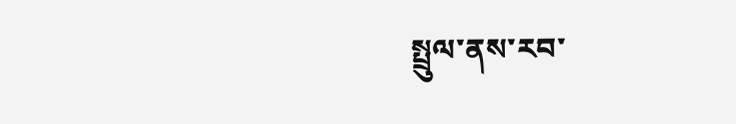སྤྲུལ་ནས་རབ་